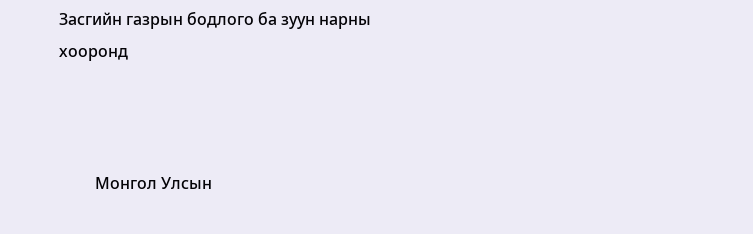Засгийн газрын бодлого ба зуун нарны хооронд



         Монгол Улсын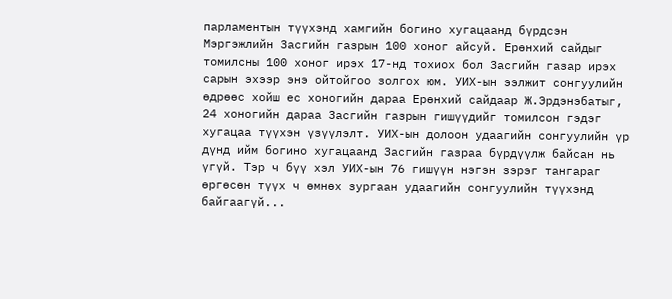парламентын түүхэнд хамгийн богино хугацаанд бүрдсэн Мэргэжлийн Засгийн газрын 100 хоног айсуй. Ерөнхий сайдыг томилсны 100 хоног ирэх 17-нд тохиох бол Засгийн газар ирэх сарын эхээр энэ ойтойгоо золгох юм. УИХ-ын ээлжит сонгуулийн өдрөөс хойш ес хоногийн дараа Ерөнхий сайдаар Ж.Эрдэнэбатыг, 24 хоногийн дараа Засгийн газрын гишүүдийг томилсон гэдэг хугацаа түүхэн үзүүлэлт. УИХ-ын долоон удаагийн сонгуулийн үр дүнд ийм богино хугацаанд Засгийн газраа бүрдүүлж байсан нь үгүй. Тэр ч бүү хэл УИХ-ын 76 гишүүн нэгэн зэрэг тангараг өргөсөн түүх ч өмнөх зургаан удаагийн сонгуулийн түүхэнд байгаагүй...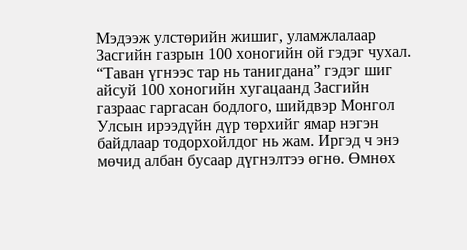Мэдээж улстөрийн жишиг, уламжлалаар Засгийн газрын 100 хоногийн ой гэдэг чухал. “Таван үгнээс тар нь танигдана” гэдэг шиг айсуй 100 хоногийн хугацаанд Засгийн газраас гаргасан бодлого, шийдвэр Монгол Улсын ирээдүйн дүр төрхийг ямар нэгэн байдлаар тодорхойлдог нь жам. Иргэд ч энэ мөчид албан бусаар дүгнэлтээ өгнө. Өмнөх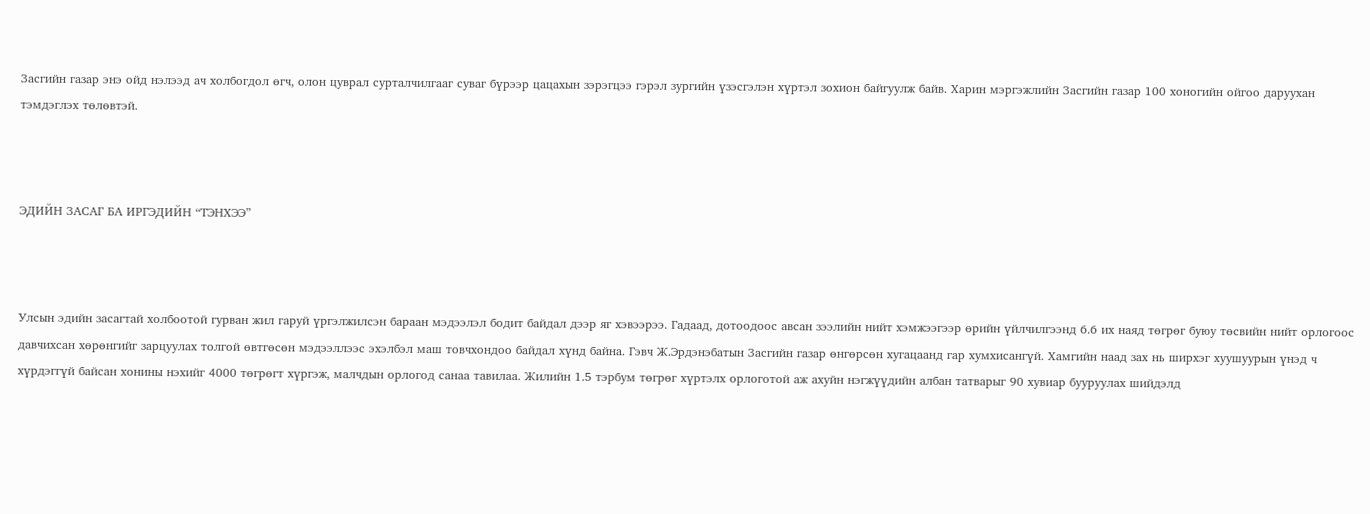Засгийн газар энэ ойд нэлээд ач холбогдол өгч, олон цуврал сурталчилгааг суваг бүрээр цацахын зэрэгцээ гэрэл зургийн үзэсгэлэн хүртэл зохион байгуулж байв. Харин мэргэжлийн Засгийн газар 100 хоногийн ойгоо даруухан тэмдэглэх төлөвтэй.



ЭДИЙН ЗАСАГ БА ИРГЭДИЙН “ТЭНХЭЭ”



Улсын эдийн засагтай холбоотой гурван жил гаруй үргэлжилсэн бараан мэдээлэл бодит байдал дээр яг хэвээрээ. Гадаад, дотоодоос авсан зээлийн нийт хэмжээгээр өрийн үйлчилгээнд 6.6 их наяд төгрөг буюу төсвийн нийт орлогоос давчихсан хөрөнгийг зарцуулах толгой өвтгөсөн мэдээллээс эхэлбэл маш товчхондоо байдал хүнд байна. Гэвч Ж.Эрдэнэбатын Засгийн газар өнгөрсөн хугацаанд гар хумхисангүй. Хамгийн наад зах нь ширхэг хуушуурын үнэд ч хүрдэггүй байсан хонины нэхийг 4000 төгрөгт хүргэж, малчдын орлогод санаа тавилаа. Жилийн 1.5 тэрбум төгрөг хүртэлх орлоготой аж ахуйн нэгжүүдийн албан татварыг 90 хувиар бууруулах шийдэлд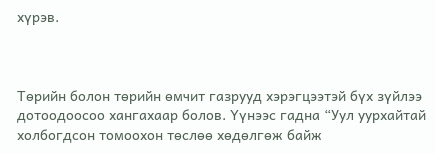хүрэв.



Төрийн болон төрийн өмчит газрууд хэрэгцээтэй бүх зүйлээ дотоодоосоо хангахаар болов. Үүнээс гадна “Уул уурхайтай холбогдсон томоохон төслөө хөдөлгөж байж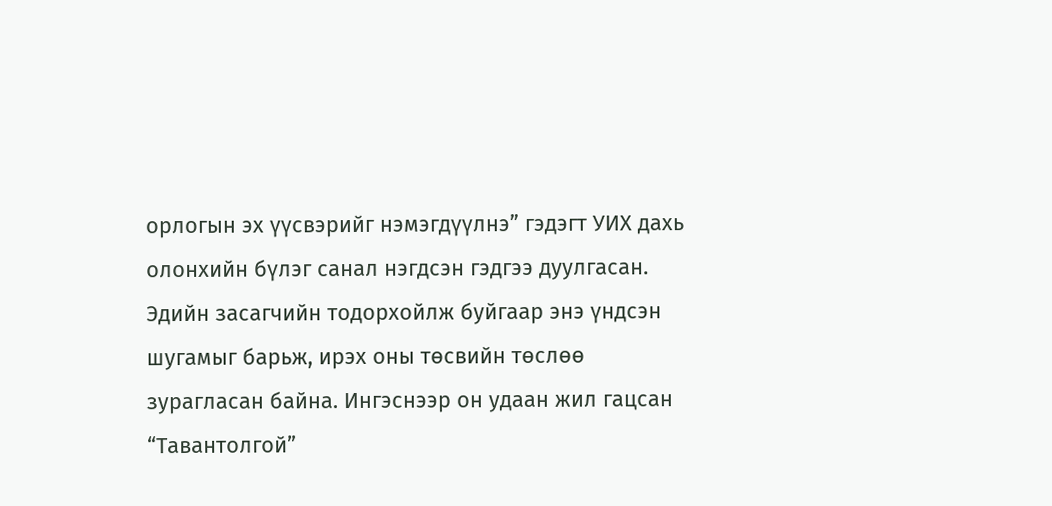орлогын эх үүсвэрийг нэмэгдүүлнэ” гэдэгт УИХ дахь олонхийн бүлэг санал нэгдсэн гэдгээ дуулгасан. Эдийн засагчийн тодорхойлж буйгаар энэ үндсэн шугамыг барьж, ирэх оны төсвийн төслөө зурагласан байна. Ингэснээр он удаан жил гацсан “Тавантолгой”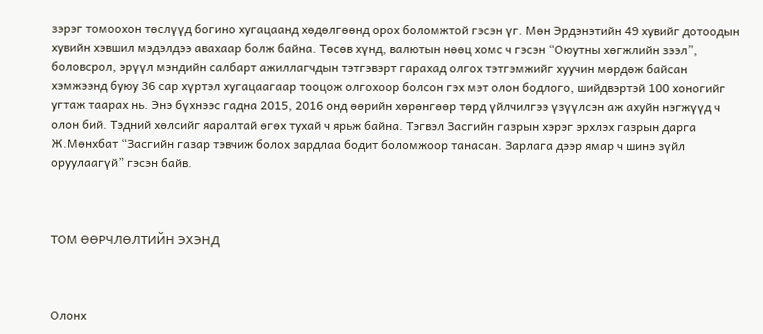зэрэг томоохон төслүүд богино хугацаанд хөдөлгөөнд орох боломжтой гэсэн үг. Мөн Эрдэнэтийн 49 хувийг дотоодын хувийн хэвшил мэдэлдээ авахаар болж байна. Төсөв хүнд, валютын нөөц хомс ч гэсэн “Оюутны хөгжлийн зээл”, боловсрол, эрүүл мэндийн салбарт ажиллагчдын тэтгэвэрт гарахад олгох тэтгэмжийг хуучин мөрдөж байсан хэмжээнд буюу 36 сар хүртэл хугацаагаар тооцож олгохоор болсон гэх мэт олон бодлого, шийдвэртэй 100 хоногийг угтаж таарах нь. Энэ бүхнээс гадна 2015, 2016 онд өөрийн хөрөнгөөр төрд үйлчилгээ үзүүлсэн аж ахуйн нэгжүүд ч олон бий. Тэдний хөлсийг яаралтай өгөх тухай ч ярьж байна. Тэгвэл Засгийн газрын хэрэг эрхлэх газрын дарга Ж.Мөнхбат “Засгийн газар тэвчиж болох зардлаа бодит боломжоор танасан. Зарлага дээр ямар ч шинэ зүйл оруулаагүй” гэсэн байв.



ТОМ ӨӨРЧЛӨЛТИЙН ЭХЭНД



Олонх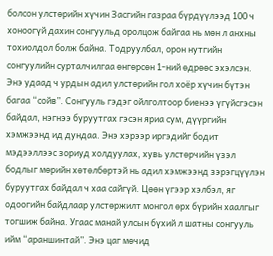болсон улстөрийн хүчин Засгийн газраа бүрдүүлээд 100 ч хоноогүй дахин сонгуульд оролцож байгаа нь мөн л анхны тохиолдол болж байна. Тодруулбал, орон нутгийн сонгуулийн сурталчилгаа өнгөрсөн 1-ний өдрөөс эхэлсэн. Энэ удаад ч урдын адил улстөрийн гол хоёр хүчин бүтэн багаа “сойв”. Сонгууль гэдэг ойлголтоор биенээ үгүйсгэсэн байдал, нэгнээ буруутгах гэсэн яриа сум, дүүргийн хэмжээнд ид дундаа. Энэ хэрээр иргэдийг бодит мэдээллээс зориуд холдуулах, хувь улстөрчийн үзэл бодлыг мөрийн хөтөлбөртэй нь адил хэмжээнд зэрэгцүүлэн буруутгах байдал ч хаа сайгүй. Цөөн үгээр хэлбэл, яг одоогийн байдлаар улстөржилт монгол өрх бүрийн хаалгыг тогшиж байна. Угаас манай улсын бүхий л шатны сонгууль ийм “араншинтай”. Энэ цаг мөчид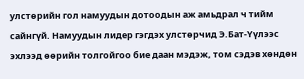улстөрийн гол намуудын дотоодын аж амьдрал ч тийм сайнгүй. Намуудын лидер гэгдэх улстөрчид Э.Бат-Үүлээс эхлээд өөрийн толгойгоо бие даан мэдэж, том сэдэв хөндөн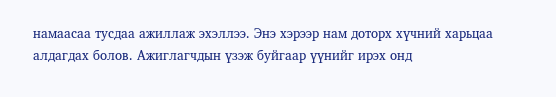намаасаа тусдаа ажиллаж эхэллээ. Энэ хэрээр нам доторх хүчний харьцаа алдагдах болов. Ажиглагчдын үзэж буйгаар үүнийг ирэх онд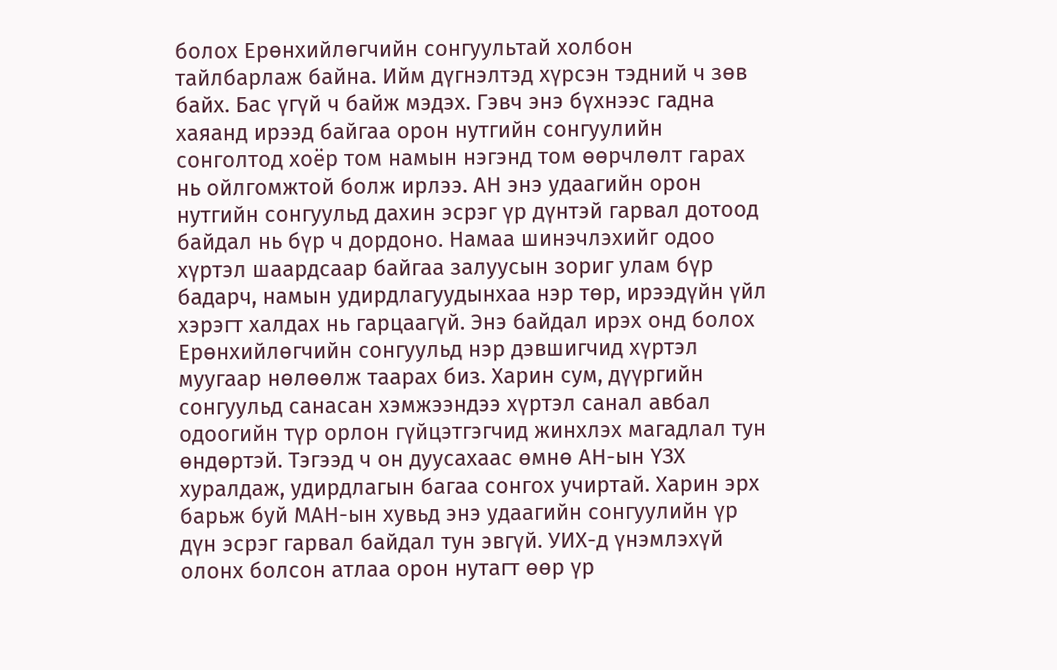болох Ерөнхийлөгчийн сонгуультай холбон тайлбарлаж байна. Ийм дүгнэлтэд хүрсэн тэдний ч зөв байх. Бас үгүй ч байж мэдэх. Гэвч энэ бүхнээс гадна хаяанд ирээд байгаа орон нутгийн сонгуулийн сонголтод хоёр том намын нэгэнд том өөрчлөлт гарах нь ойлгомжтой болж ирлээ. АН энэ удаагийн орон нутгийн сонгуульд дахин эсрэг үр дүнтэй гарвал дотоод байдал нь бүр ч дордоно. Намаа шинэчлэхийг одоо хүртэл шаардсаар байгаа залуусын зориг улам бүр бадарч, намын удирдлагуудынхаа нэр төр, ирээдүйн үйл хэрэгт халдах нь гарцаагүй. Энэ байдал ирэх онд болох Ерөнхийлөгчийн сонгуульд нэр дэвшигчид хүртэл муугаар нөлөөлж таарах биз. Харин сум, дүүргийн сонгуульд санасан хэмжээндээ хүртэл санал авбал одоогийн түр орлон гүйцэтгэгчид жинхлэх магадлал тун өндөртэй. Тэгээд ч он дуусахаас өмнө АН-ын ҮЗХ хуралдаж, удирдлагын багаа сонгох учиртай. Харин эрх барьж буй МАН-ын хувьд энэ удаагийн сонгуулийн үр дүн эсрэг гарвал байдал тун эвгүй. УИХ-д үнэмлэхүй олонх болсон атлаа орон нутагт өөр үр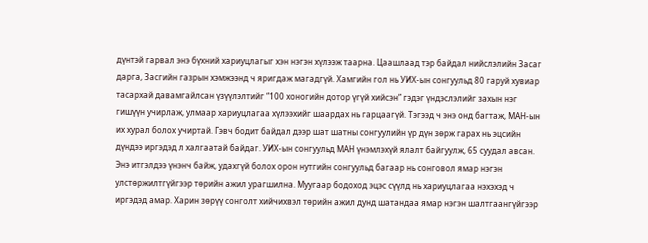дүнтэй гарвал энэ бүхний хариуцлагыг хэн нэгэн хүлээж таарна. Цаашлаад тэр байдал нийслэлийн Засаг дарга, Засгийн газрын хэмжээнд ч яригдаж магадгүй. Хамгийн гол нь УИХ-ын сонгуульд 80 гаруй хувиар тасархай давамгайлсан үзүүлэлтийг “100 хоногийн дотор үгүй хийсэн” гэдэг үндэслэлийг захын нэг гишүүн учирлаж, улмаар хариуцлагаа хүлээхийг шаардах нь гарцаагүй. Тэгээд ч энэ онд багтаж, МАН-ын их хурал болох учиртай. Гэвч бодит байдал дээр шат шатны сонгуулийн үр дүн зөрж гарах нь эцсийн дүндээ иргэдэд л халгаатай байдаг. УИХ-ын сонгуульд МАН үнэмлэхүй ялалт байгуулж, 65 суудал авсан. Энэ итгэлдээ үнэнч байж, удахгүй болох орон нутгийн сонгуульд багаар нь сонговол ямар нэгэн улстөржилтгүйгээр төрийн ажил урагшилна. Муугаар бодоход эцэс сүүлд нь хариуцлагаа нэхэхэд ч иргэдэд амар. Харин зөрүү сонголт хийчихвэл төрийн ажил дунд шатандаа ямар нэгэн шалтгаангүйгээр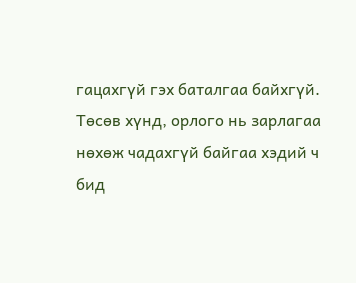гацахгүй гэх баталгаа байхгүй. Төсөв хүнд, орлого нь зарлагаа нөхөж чадахгүй байгаа хэдий ч бид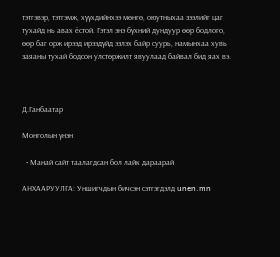тэтгэвэр, тэтгэмж, хүүхдийнхээ мөнгө, оюутныхаа зээлийг цаг тухайд нь авах ёстой. Гэтэл энэ бүхний дундуур өөр бодлого, өөр баг орж ирээд ирээдүйд эзлэх байр суурь, намынхаа хувь заяаны тухай бодсон улстөржилт явуулаад байвал бид яах вэ.



Д.Ганбаатар

Монголын үнэн

  • Манай сайт таалагдсан бол лайк дараарай

АНХААРУУЛГА: Уншигчдын бичсэн сэтгэгдэлд unen.mn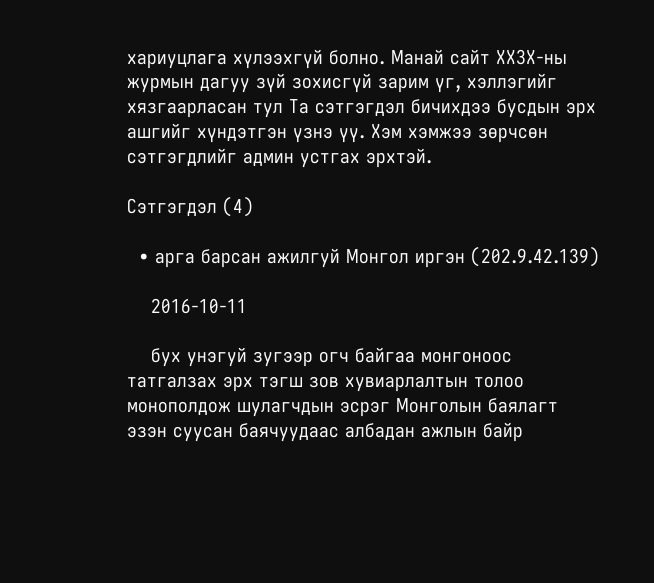хариуцлага хүлээхгүй болно. Манай сайт ХХЗХ-ны журмын дагуу зүй зохисгүй зарим үг, хэллэгийг хязгаарласан тул Та сэтгэгдэл бичихдээ бусдын эрх ашгийг хүндэтгэн үзнэ үү. Хэм хэмжээ зөрчсөн сэтгэгдлийг админ устгах эрхтэй.

Сэтгэгдэл (4)

  • арга барсан ажилгуй Монгол иргэн (202.9.42.139)

    2016-10-11

    бух унэгуй зугээр огч байгаа монгоноос татгалзах эрх тэгш зов хувиарлалтын толоо монополдож шулагчдын эсрэг Монголын баялагт эзэн суусан баячуудаас албадан ажлын байр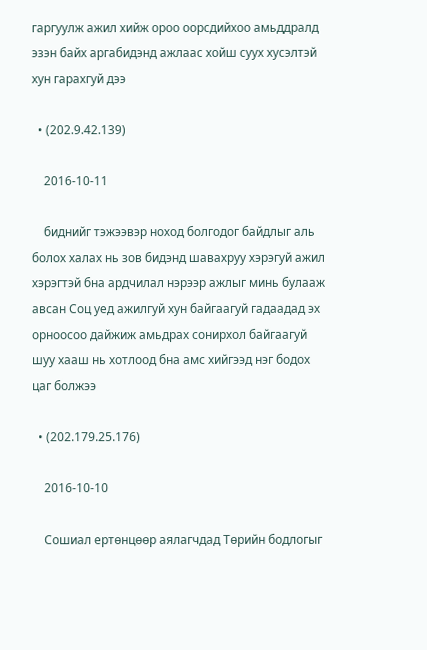гаргуулж ажил хийж ороо оорсдийхоо амьддралд эзэн байх аргабидэнд ажлаас хойш суух хусэлтэй хун гарахгуй дээ

  • (202.9.42.139)

    2016-10-11

    биднийг тэжээвэр ноход болгодог байдлыг аль болох халах нь зов бидэнд шавахруу хэрэгуй ажил хэрэгтэй бна ардчилал нэрээр ажлыг минь булааж авсан Соц уед ажилгуй хун байгаагуй гадаадад эх орноосоо дайжиж амьдрах сонирхол байгаагуй шуу хааш нь хотлоод бна амс хийгээд нэг бодох цаг болжээ

  • (202.179.25.176)

    2016-10-10

    Сошиал ертөнцөөр аялагчдад Төрийн бодлогыг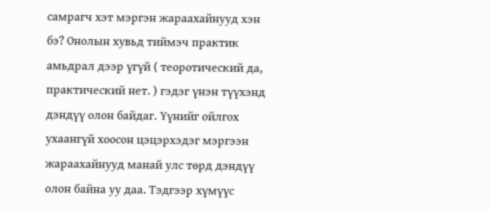самрагч хэт мэргэн жараахайнууд хэн бэ? Онолын хувьд тиймэч практик амьдрал дээр үгүй ( теоротический да, практический нет. ) гэдэг үнэн түүхэнд дэндүү олон байдаг. Үүнийг ойлгох ухаангүй хоосон цэцэрхэдэг мэргээн жараахайнууд манай улс төрд дэндүү олон байна уу даа. Тэдгээр хүмүүс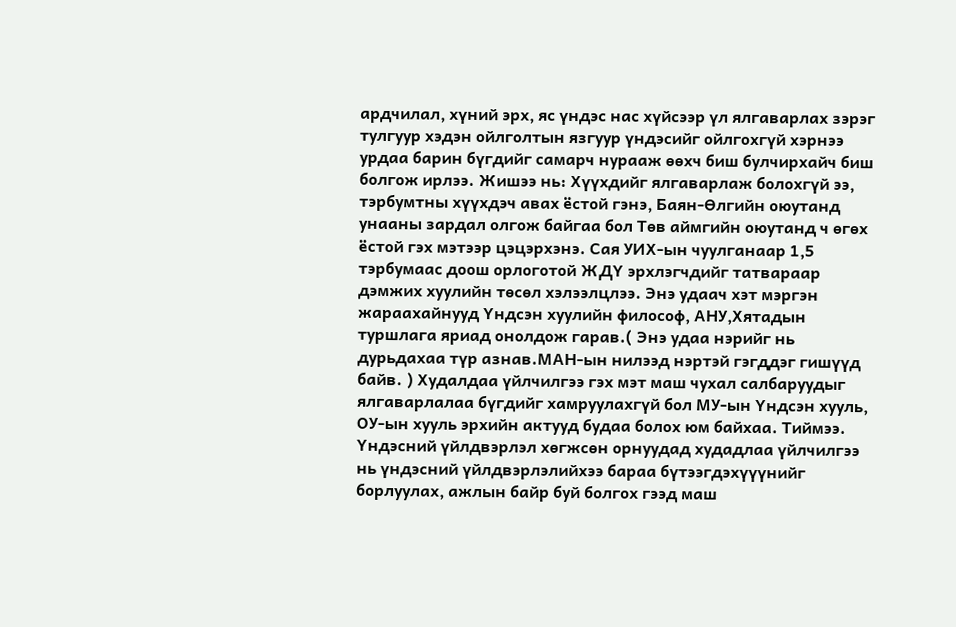ардчилал, хүний эрх, яс үндэс нас хүйсээр үл ялгаварлах зэрэг тулгуур хэдэн ойлголтын язгуур үндэсийг ойлгохгүй хэрнээ урдаа барин бүгдийг самарч нурааж өөхч биш булчирхайч биш болгож ирлээ. Жишээ нь: Хүүхдийг ялгаварлаж болохгүй ээ, тэрбумтны хүүхдэч авах ёстой гэнэ, Баян-Өлгийн оюутанд унааны зардал олгож байгаа бол Төв аймгийн оюутанд ч өгөх ёстой гэх мэтээр цэцэрхэнэ. Сая УИХ-ын чуулганаар 1,5 тэрбумаас доош орлоготой ЖДҮ эрхлэгчдийг татвараар дэмжих хуулийн төсөл хэлээлцлээ. Энэ удаач хэт мэргэн жараахайнууд Үндсэн хуулийн философ, АНУ,Хятадын туршлага яриад онолдож гарав.( Энэ удаа нэрийг нь дурьдахаа түр азнав.МАН-ын нилээд нэртэй гэгддэг гишүүд байв. ) Худалдаа үйлчилгээ гэх мэт маш чухал салбаруудыг ялгаварлалаа бүгдийг хамруулахгүй бол МУ-ын Үндсэн хууль, ОУ-ын хууль эрхийн актууд будаа болох юм байхаа. Тиймээ. Үндэсний үйлдвэрлэл хөгжсөн орнуудад худадлаа үйлчилгээ нь үндэсний үйлдвэрлэлийхээ бараа бүтээгдэхүүүнийг борлуулах, ажлын байр буй болгох гээд маш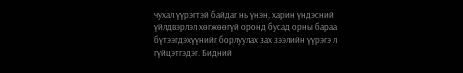чухал үүрэгтэй байдаг нь үнэн, харин үндэсний үйлдвэрлэл хөгжөөгүй оронд бусад орны бараа бүтээгдэхүүнийг борлуулах зах зээлийн үүрэгэ л гүйцэтгэдэг. Бидний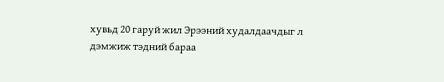хувьд 20 гаруй жил Эрээний худалдаачдыг л дэмжиж тэдний бараа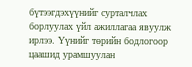бүтээгдэхүүнийг сурталчлах борлуулах үйл ажиллагаа явуулж ирлээ. Үүнийг төрийн бодлогоор цаашид урамшуулан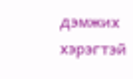дэмжих хэрэгтэй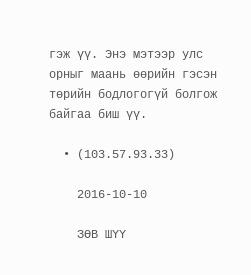гэж үү. Энэ мэтээр улс орныг маань өөрийн гэсэн төрийн бодлогогүй болгож байгаа биш үү.

  • (103.57.93.33)

    2016-10-10

    ЗӨВ ШҮҮ